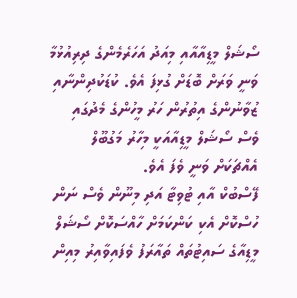ސޯޝަލް މީޑިއާއާއި މިއަދު އަހަރެމެންގެ ދިރިއުޅުމާ ވަނީ ވަރަށް ބޮޑަށް ގުޅިފަ އެވެ. ކުޑަކުދިންނާއި ޒުވާނުންގެ އިތުރުން ހަރު މީހުންގެ މެދުގައި ވެސް ސޯޝަލް މީޑިއާއަކީ މިހާރު މަގުބޫލް އެއްޗަކަށް ވަނީ ވެފަ އެވެ.
ފޭސްބުކް އާއި ޓުވިޓާ އަދި މިނޫން ވެސް ނަން ހުސްކޮށް އެކި ކަންކަމަށް ހާއްސަކޮށް ސޯޝަލް މީޑިއާގެ ސައިޓުތައް ތައާރަފު ވެފައިވާއިރު މިއިން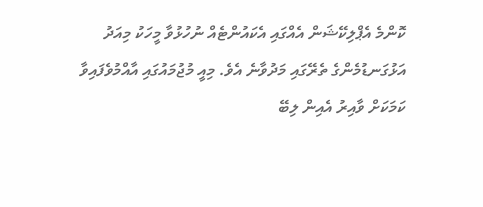ކޮންމެ އެޕްލިކޭޝަން އެއްގައި އެކައުންޓެއް ނުހުޅުވާ މީހަކު މިއަދު އަޅުގަނޑުމެންގެ ތެރޭގައި މަދުވާނެ އެވެ. މިއީ މުޖުމައުގައި އާއްމުވެފައިވާ ކަމަކަށް ވާއިރު އެއިން ލިބޭ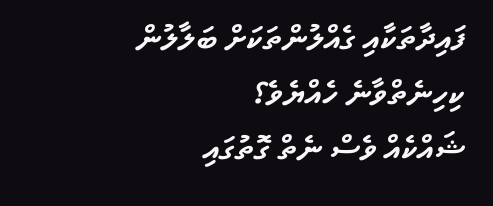ފައިދާތަކާއި ގެއްލުންތަކަށް ބަލާލުން ކިހިނެތްވާނެ ހެއްޔެވެ؟
ޝައްކެއް ވެސް ނެތް ގޮތުގައި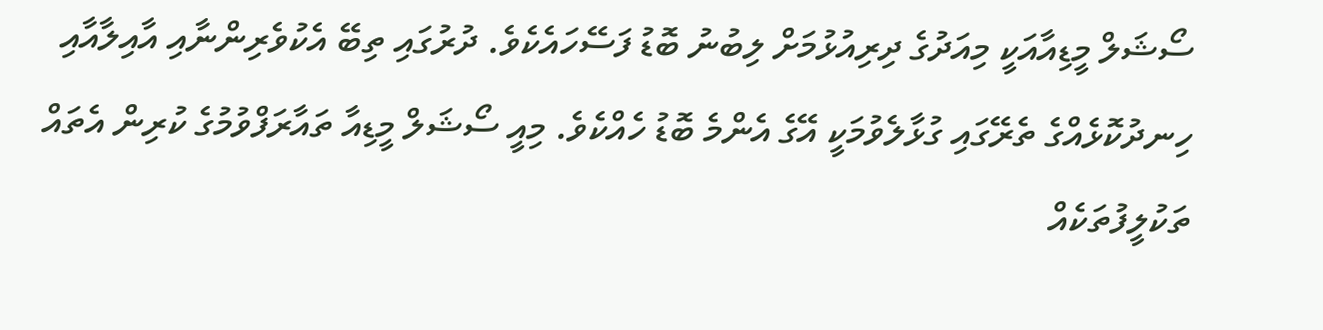ސޯޝަލް މީޑިއާއަކީ މިއަދުގެ ދިރިއުޅުމަށް ލިބުނު ބޮޑު ފަސޭހައެކެވެ. ދުރުގައި ތިބޭ އެކުވެރިންނާއި އާއިލާއާއި ހިނދުކޮޅެއްގެ ތެރޭގައި ގުޅާލެވުމަކީ އޭގެ އެންމެ ބޮޑު ހެއްކެވެ. މިއީ ސޯޝަލް މީޑިއާ ތައާރަފްވުމުގެ ކުރިން އެތައް ތަކުލީފުތަކެއް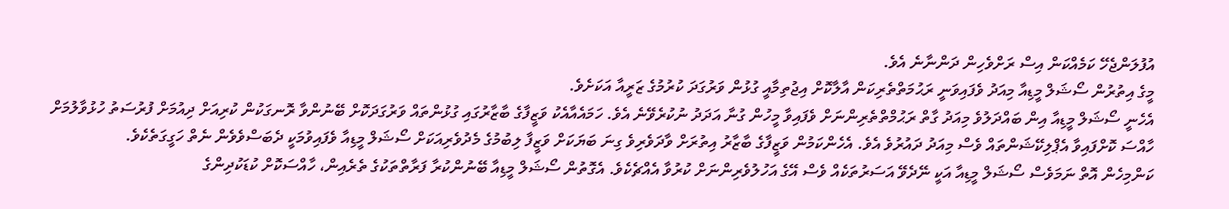އުފުލަންޖެހޭ ކަމެއްކަން އިސް ރަށްވެހިން ދަންނާނެ އެވެ.
މީގެ އިތުރުން ސޯޝަލް މީޑިއާ މިއަދު ވެފައިވަނީ ރަޙުމަތްތެރިކަން އާލާކޮށް އިޖުތިމާއީ ގުޅުން ވަރުގަދަ ކުރުމުގެ ޒަރީއާ އަކަށެވެ.
އެހެނީ ސޯޝަލް މީޑިއާ އިން ބައްދަލުވެ މިއަދު ގާތް ރަޙުމްތްތެރިންނަށް ވެފައިވާ މީހުން ގުނާ އަދަދު ނުކުރެވޭނެ އެވެ. ހަމައެއާއެކު ވަޒީފާގެ ބާޒާރުގައި ގުޅުންތައް ވަރުގަދަކޮށް ބޭނުންވާ ރޮނގަކުން ކުރިއަށް ދިއުމަށް ފުރުސަތު ހުޅުވާލުމަށް ހާއްސަ ކޮށްފައިވާ އެޕްލިކޭޝަންތައް ވެސް މިއަދު ދައުރުވެ އެވެ. އެހެންކަމުން ވަޒީފާގެ ބާޒާރު އިތުރަށް ވާދަވެރިވެ ގިނަ ބަޔަކަށް ވަޒީފާ ލިބުމުގެ މެދުވެރިއަކަށް ސޯޝަލް މީޑިއާ ވެފައިވުމަކީ ދެބަސްވެވެން ނެތް ހަގީގަތެކެވެ.
ކަންމިހެން އޮތް ނަމަވެސް ސޯޝަލް މީޑިއާ އަކީ ނޭދެވޭ އަސަރުތަކެއް ވެސް އޭގެ އަހުލުވެރިންނަށް ކުރުވާ އެއްޗެކެވެ. އެގޮތުން ސޯޝަލް މީޑިއާ ބޭނުންކުރާ ފަރާތްތަކުގެ ތެރެއިން، ހާއްސަކޮށް ކުޑަކުދިންގެ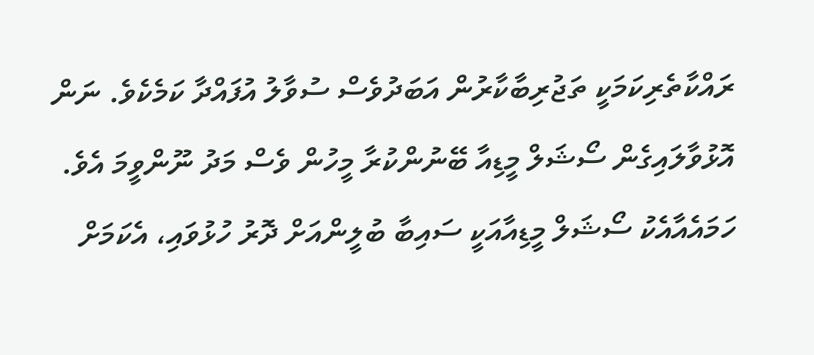ރައްކާތެރިކަމަކީ ތަޖުރިބާކާރުން އަބަދުވެސް ސުވާލު އުފައްދާ ކަމެކެވެ. ނަން އޮޅުވާލައިގެން ސޯޝަލް މީޑިއާ ބޭނުންކުރާ މީހުން ވެސް މަދު ނޫންވީމަ އެވެ.
ހަމައެއާއެކު ސޯޝަލް މީޑިއާއަކީ ސައިބާ ބުލީންއަށް ދޮރު ހުޅުވައި، އެކަމަށް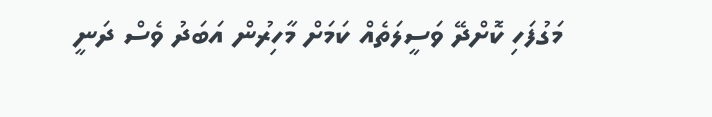މަގުފަހި ކޮށްދޭ ވަސީލަތެއް ކަމަށް މާހިރުން އަބަދު ވެސް ދަނީ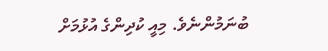ބުނަމުންނެވެ. މިއީ ކުދިންގެ އުޅުމަށް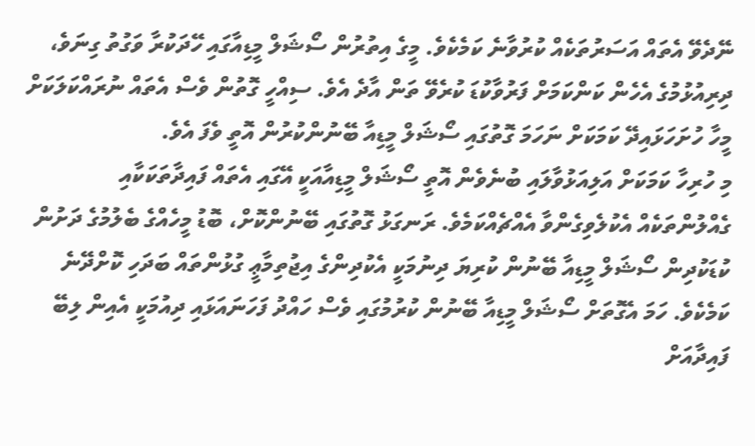ނޭދެވޭ އެތައް އަސަރުތަކެއް ކުރުވާނެ ކަމެކެވެ. މީގެ އިތުރުން ސޯޝަލް މީޑިއާގައި ހޭދަކުރާ ވަގުތު ގިނަވެ، ދިރިއުޅުމުގެ އެހެން ކަންކަމަށް ފަރުވާކުޑަ ކުރެވޭ ތަން އާދެ އެވެ. ސިއްހީ ގޮތުން ވެސް އެތައް ނުރައްކަލަކަށް މީހާ ހުށަހަޅައިދޭ ކަމަކަށް ނަހަމަ ގޮތުގައި ސޯޝަލް މީޑިއާ ބޭނުންކުރުން އޮތީ ވެފަ އެވެ.
މި ހުރިހާ ކަމަކަށް އަލިއަޅުވާލައި ބުނެވެން އޮތީ ސޯޝަލް މީޑިއާއަކީ އޭގައި އެތައް ފައިދާތަކަކާއި ގެއްލުންތަކެއް އެކުލެވިގެންވާ އެއްޗެއްކަމެވެ. ރަނގަޅު ގޮތުގައި ބޭނުންކޮށް، ބޮޑު މީހެއްގެ ބެލުމުގެ ދަށުން ކުޑަކުދިން ސޯޝަލް މީޑިއާ ބޭނުން ކުރިޔަ ދިނުމަކީ އެކުދިންގެ އިޖުތިމާޢީ ގުޅުންތައް ބަދަހި ކޮށްދޭނެ ކަމެކެވެ. ހަމަ އެގޮތަށް ސޯޝަލް މީޑިއާ ބޭނުން ކުރުމުގައި ވެސް ހައްދު ފަހަނައަޅައި ދިއުމަކީ އެއިން ލިބޭ ފައިދާއަށް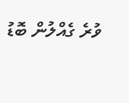ވުރެ ގެއްލުން ބޮޑު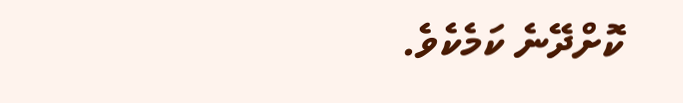ކޮށްދޭނެ ކަމެކެވެ.